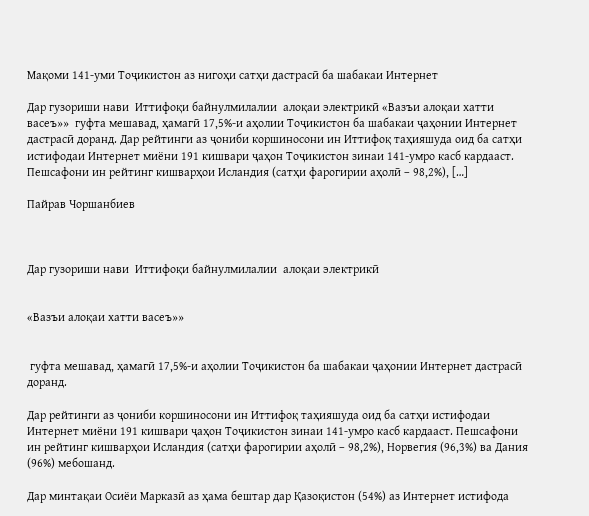Мақоми 141-уми Тоҷикистон аз нигоҳи сатҳи дастрасӣ ба шабакаи Интернет

Дар гузориши нави  Иттифоқи байнулмилалии  алоқаи электрикӣ «Вазъи алоқаи хатти васеъ»»  гуфта мешавад, ҳамагӣ 17,5%-и аҳолии Тоҷикистон ба шабакаи ҷаҳонии Интернет дастрасӣ доранд. Дар рейтинги аз ҷониби коршиносони ин Иттифоқ таҳияшуда оид ба сатҳи истифодаи Интернет миёни 191 кишвари ҷаҳон Тоҷикистон зинаи 141-умро касб кардааст. Пешсафони ин рейтинг кишварҳои Исландия (сатҳи фарогирии аҳолӣ – 98,2%), […]

Пайрав Чоршанбиев



Дар гузориши нави  Иттифоқи байнулмилалии  алоқаи электрикӣ


«Вазъи алоқаи хатти васеъ»»


 гуфта мешавад, ҳамагӣ 17,5%-и аҳолии Тоҷикистон ба шабакаи ҷаҳонии Интернет дастрасӣ доранд.

Дар рейтинги аз ҷониби коршиносони ин Иттифоқ таҳияшуда оид ба сатҳи истифодаи Интернет миёни 191 кишвари ҷаҳон Тоҷикистон зинаи 141-умро касб кардааст. Пешсафони ин рейтинг кишварҳои Исландия (сатҳи фарогирии аҳолӣ – 98,2%), Норвегия (96,3%) ва Дания (96%) мебошанд.

Дар минтақаи Осиёи Марказӣ аз ҳама бештар дар Қазоқистон (54%) аз Интернет истифода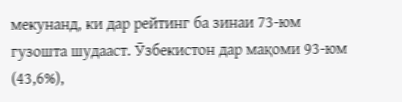мекунанд, ки дар рейтинг ба зинаи 73-юм гузошта шудааст. Ӯзбекистон дар мақоми 93-юм (43,6%),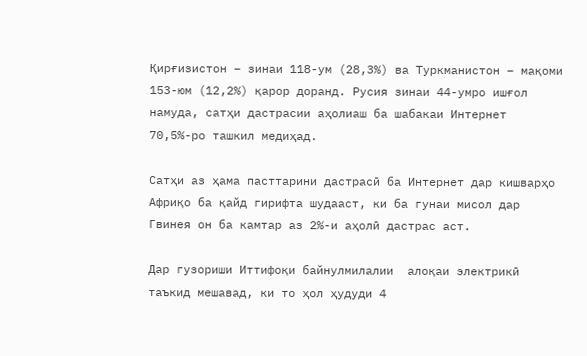Қирғизистон – зинаи 118-ум (28,3%) ва Туркманистон – мақоми 153-юм (12,2%) қарор доранд. Русия зинаи 44-умро ишғол намуда, сатҳи дастрасии аҳолиаш ба шабакаи Интернет 70,5%-ро ташкил медиҳад.

Сатҳи аз ҳама пасттарини дастрасӣ ба Интернет дар кишварҳо Африқо ба қайд гирифта шудааст, ки ба гунаи мисол дар Гвинея он ба камтар аз 2%-и аҳолӣ дастрас аст.

Дар гузориши Иттифоқи байнулмилалии  алоқаи электрикӣ таъкид мешавад, ки то ҳол ҳудуди 4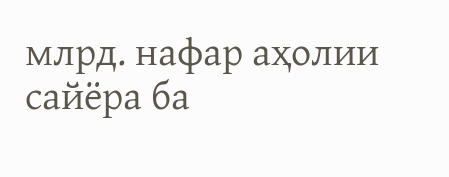млрд. нафар аҳолии сайёра ба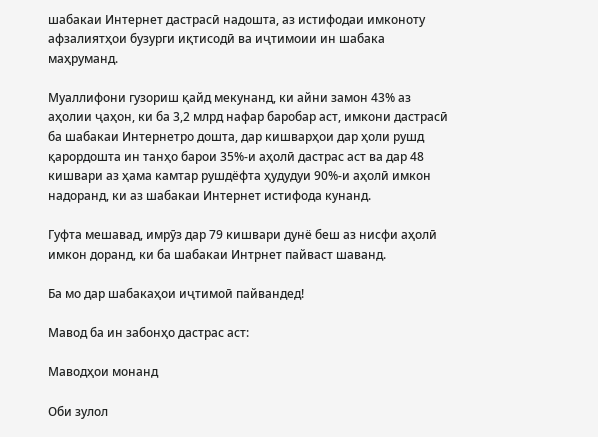шабакаи Интернет дастрасӣ надошта, аз истифодаи имконоту афзалиятҳои бузурги иқтисодӣ ва иҷтимоии ин шабака маҳруманд.

Муаллифони гузориш қайд мекунанд, ки айни замон 43% аз аҳолии ҷаҳон, ки ба 3,2 млрд нафар баробар аст, имкони дастрасӣ ба шабакаи Интернетро дошта, дар кишварҳои дар ҳоли рушд қарордошта ин танҳо барои 35%-и аҳолӣ дастрас аст ва дар 48 кишвари аз ҳама камтар рушдёфта ҳудудуи 90%-и аҳолӣ имкон надоранд, ки аз шабакаи Интернет истифода кунанд.

Гуфта мешавад, имрӯз дар 79 кишвари дунё беш аз нисфи аҳолӣ имкон доранд, ки ба шабакаи Интрнет пайваст шаванд.

Ба мо дар шабакаҳои иҷтимоӣ пайвандед!

Мавод ба ин забонҳо дастрас аст:

Маводҳои монанд

Оби зулол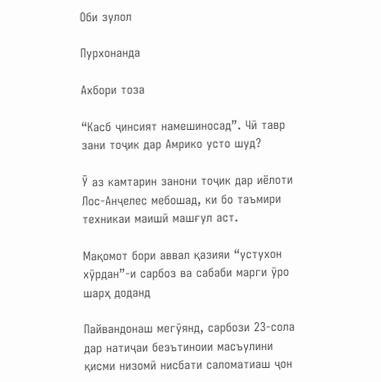Оби зулол

Пурхонанда

Ахбори тоза

“Касб ҷинсият намешиносад”. Чӣ тавр зани тоҷик дар Амрико усто шуд?

Ӯ аз камтарин занони тоҷик дар иёлоти Лос-Анҷелес мебошад, ки бо таъмири техникаи маишӣ машғул аст.

Мақомот бори аввал қазияи “устухон хӯрдан”-и сарбоз ва сабаби марги ӯро шарҳ доданд

Пайвандонаш мегӯянд, сарбози 23-сола дар натиҷаи беэътиноии масъулини қисми низомӣ нисбати саломатиаш ҷон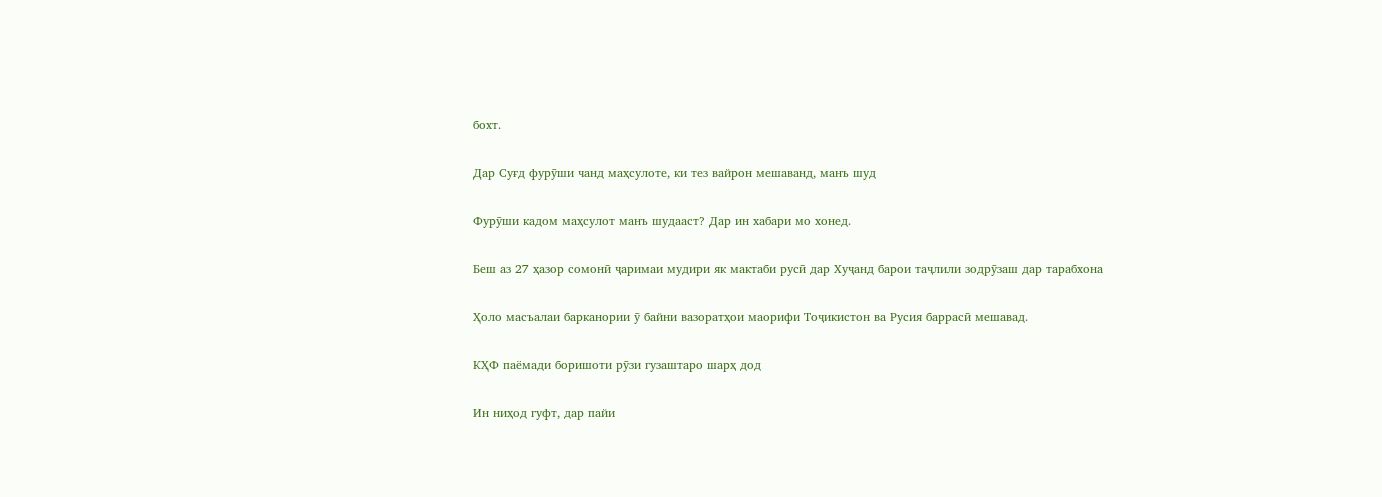бохт.

Дар Суғд фурӯши чанд маҳсулоте, ки тез вайрон мешаванд, манъ шуд

Фурӯши кадом маҳсулот манъ шудааст? Дар ин хабари мо хонед.

Беш аз 27 ҳазор сомонӣ ҷаримаи мудири як мактаби русӣ дар Хуҷанд барои таҷлили зодрӯзаш дар тарабхона

Ҳоло масъалаи барканории ӯ байни вазоратҳои маорифи Тоҷикистон ва Русия баррасӣ мешавад.

КҲФ паёмади боришоти рӯзи гузаштаро шарҳ дод

Ин ниҳод гуфт, дар пайи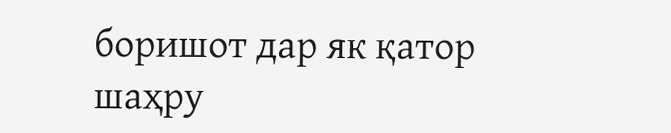боришот дар як қатор шаҳру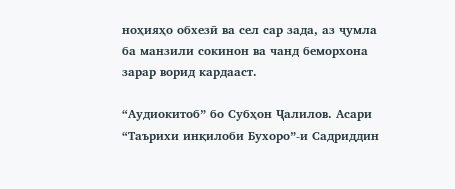ноҳияҳо обхезӣ ва сел сар зада, аз ҷумла ба манзили сокинон ва чанд беморхона зарар ворид кардааст.

“Аудиокитоб” бо Субҳон Ҷалилов. Асари “Таърихи инқилоби Бухоро”-и Садриддин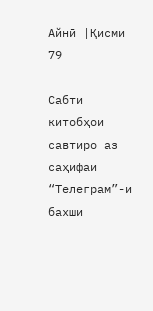Айнӣ |Қисми 79

Cабти китобҳои савтиро аз саҳифаи “Телеграм”-и бахши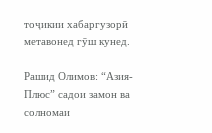тоҷикии хабаргузорӣ метавонед гӯш кунед.

Рашид Олимов: “Азия-Плюс” садои замон ва солномаи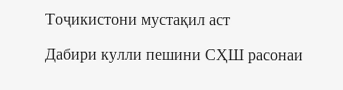Тоҷикистони мустақил аст

Дабири кулли пешини СҲШ расонаи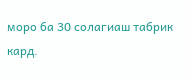моро ба 30 солагиаш табрик кард.